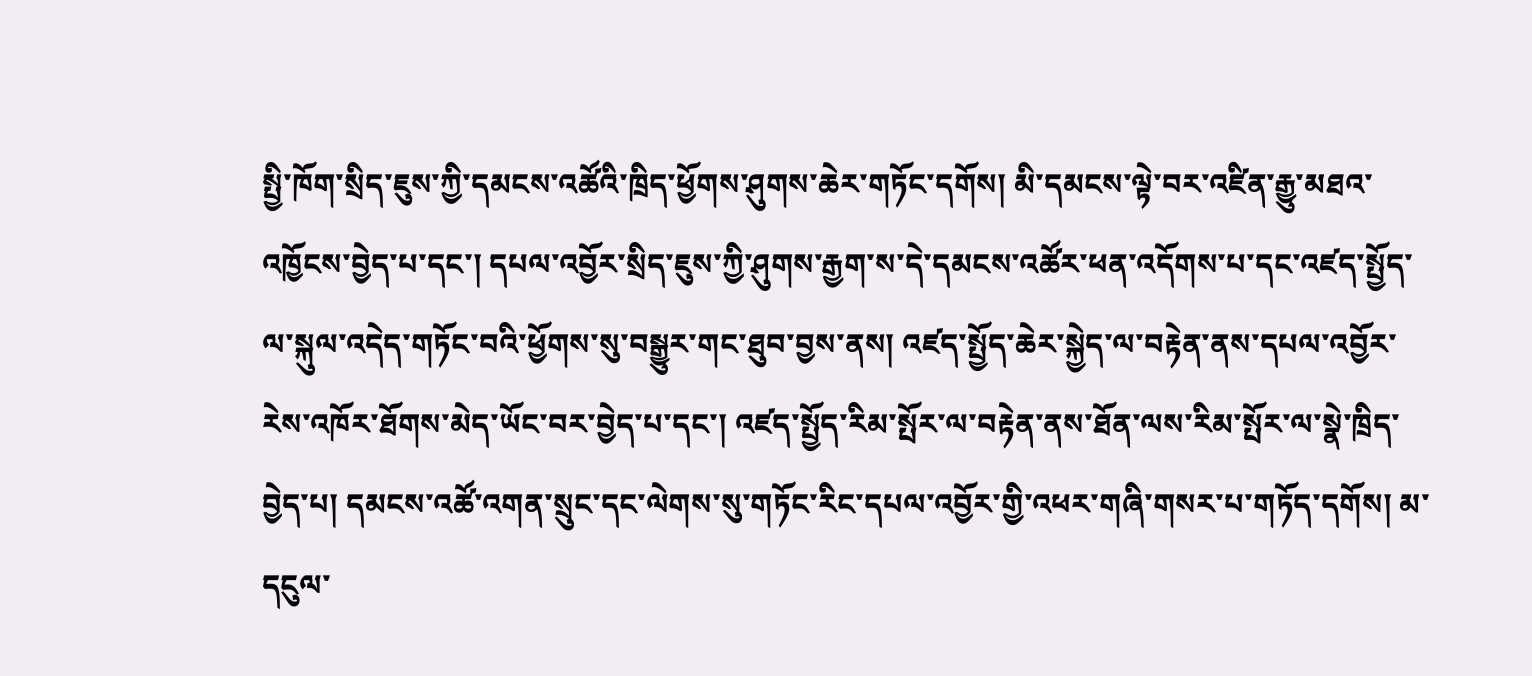སྤྱི་ཁོག་སྲིད་ཇུས་ཀྱི་དམངས་འཚོའི་ཁྲིད་ཕྱོགས་ཤུགས་ཆེར་གཏོང་དགོས། མི་དམངས་ལྟེ་བར་འཛིན་རྒྱུ་མཐའ་འཁྱོངས་བྱེད་པ་དང་། དཔལ་འབྱོར་སྲིད་ཇུས་ཀྱི་ཤུགས་རྒྱག་ས་དེ་དམངས་འཚོར་ཕན་འདོགས་པ་དང་འཛད་སྤྱོད་ལ་སྐུལ་འདེད་གཏོང་བའི་ཕྱོགས་སུ་བསྒྱུར་གང་ཐུབ་བྱས་ནས། འཛད་སྤྱོད་ཆེར་སྐྱེད་ལ་བརྟེན་ནས་དཔལ་འབྱོར་རེས་འཁོར་ཐོགས་མེད་ཡོང་བར་བྱེད་པ་དང་། འཛད་སྤྱོད་རིམ་སྤོར་ལ་བརྟེན་ནས་ཐོན་ལས་རིམ་སྤོར་ལ་སྣེ་ཁྲིད་བྱེད་པ། དམངས་འཚོ་འགན་སྲུང་དང་ལེགས་སུ་གཏོང་རིང་དཔལ་འབྱོར་གྱི་འཕར་གཞི་གསར་པ་གཏོད་དགོས། མ་དངུལ་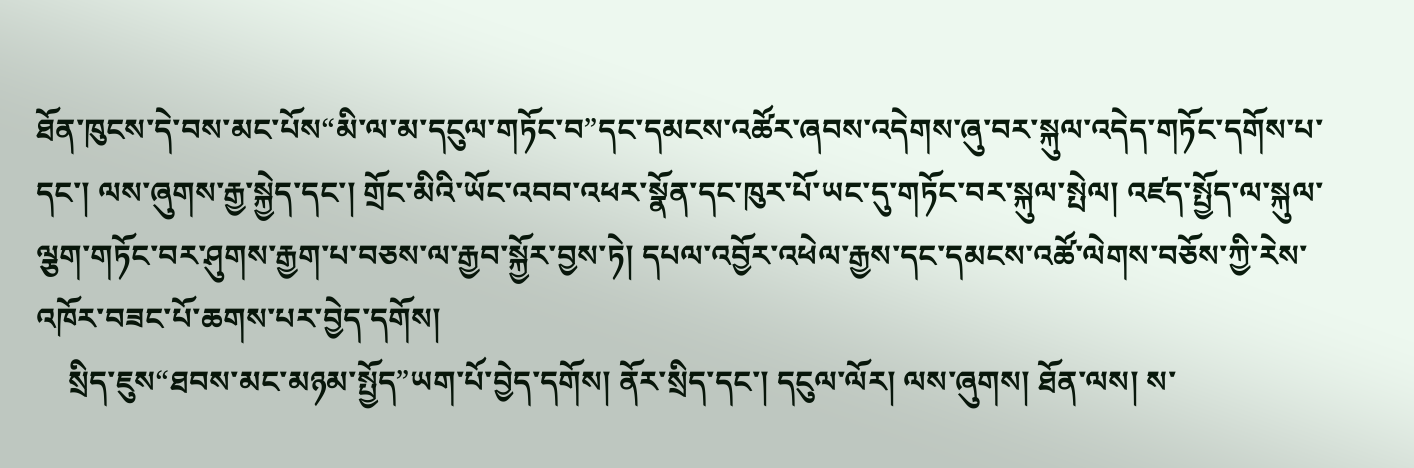ཐོན་ཁུངས་དེ་བས་མང་པོས“མི་ལ་མ་དངུལ་གཏོང་བ”དང་དམངས་འཚོར་ཞབས་འདེགས་ཞུ་བར་སྐུལ་འདེད་གཏོང་དགོས་པ་དང་། ལས་ཞུགས་རྒྱ་སྐྱེད་དང་། གྲོང་མིའི་ཡོང་འབབ་འཕར་སྣོན་དང་ཁུར་པོ་ཡང་དུ་གཏོང་བར་སྐུལ་སྤེལ། འཛད་སྤྱོད་ལ་སྐུལ་ལྕག་གཏོང་བར་ཤུགས་རྒྱག་པ་བཅས་ལ་རྒྱབ་སྐྱོར་བྱས་ཏེ། དཔལ་འབྱོར་འཕེལ་རྒྱས་དང་དམངས་འཚོ་ལེགས་བཅོས་ཀྱི་རེས་འཁོར་བཟང་པོ་ཆགས་པར་བྱེད་དགོས།
    སྲིད་ཇུས“ཐབས་མང་མཉམ་སྤྱོད”ཡག་པོ་བྱེད་དགོས། ནོར་སྲིད་དང་། དངུལ་ལོར། ལས་ཞུགས། ཐོན་ལས། ས་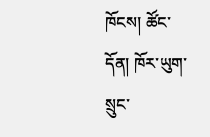ཁོངས། ཚོང་དོན། ཁོར་ཡུག་སྲུང་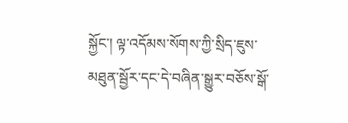སྐྱོང་། ལྟ་འདོམས་སོགས་ཀྱི་སྲིད་ཇུས་མཐུན་སྦྱོར་དང་དེ་བཞིན་སྒྱུར་བཅོས་སྒོ་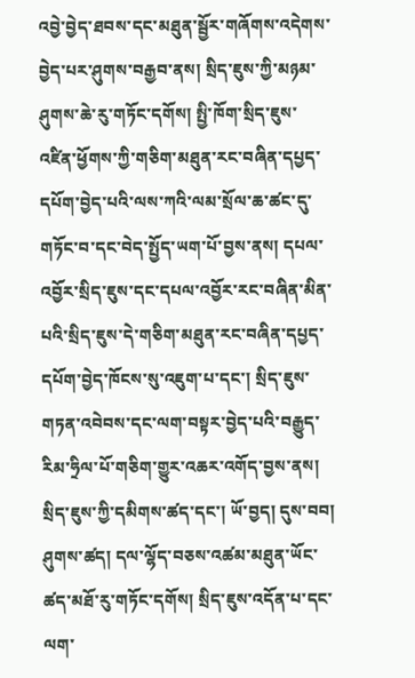འབྱེ་བྱེད་ཐབས་དང་མཐུན་སྦྱོར་གཞོགས་འདེགས་བྱེད་པར་ཤུགས་བརྒྱབ་ནས། སྲིད་ཇུས་ཀྱི་མཉམ་ཤུགས་ཆེ་རུ་གཏོང་དགོས། སྤྱི་ཁོག་སྲིད་ཇུས་འཛིན་ཕྱོགས་ཀྱི་གཅིག་མཐུན་རང་བཞིན་དཔྱད་དཔོག་བྱེད་པའི་ལས་ཀའི་ལམ་སྲོལ་ཆ་ཚང་དུ་གཏོང་བ་དང་བེད་སྤྱོད་ཡག་པོ་བྱས་ནས། དཔལ་འབྱོར་སྲིད་ཇུས་དང་དཔལ་འབྱོར་རང་བཞིན་མིན་པའི་སྲིད་ཇུས་དེ་གཅིག་མཐུན་རང་བཞིན་དཔྱད་དཔོག་བྱེད་ཁོངས་སུ་འཇུག་པ་དང་། སྲིད་ཇུས་གཏན་འབེབས་དང་ལག་བསྟར་བྱེད་པའི་བརྒྱུད་རིམ་ཧྲིལ་པོ་གཅིག་གྱུར་འཆར་འགོད་བྱས་ནས། སྲིད་ཇུས་ཀྱི་དམིགས་ཚད་དང་། ཡོ་བྱད། དུས་བབ། ཤུགས་ཚད། དལ་ལྷོད་བཅས་འཚམ་མཐུན་ཡོང་ཚད་མཐོ་རུ་གཏོང་དགོས། སྲིད་ཇུས་འདོན་པ་དང་ལག་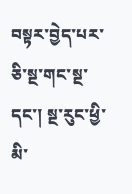བསྟར་བྱེད་པར་ཅི་སྔ་གང་སྔ་དང་། སྔ་རུང་ཕྱི་མི་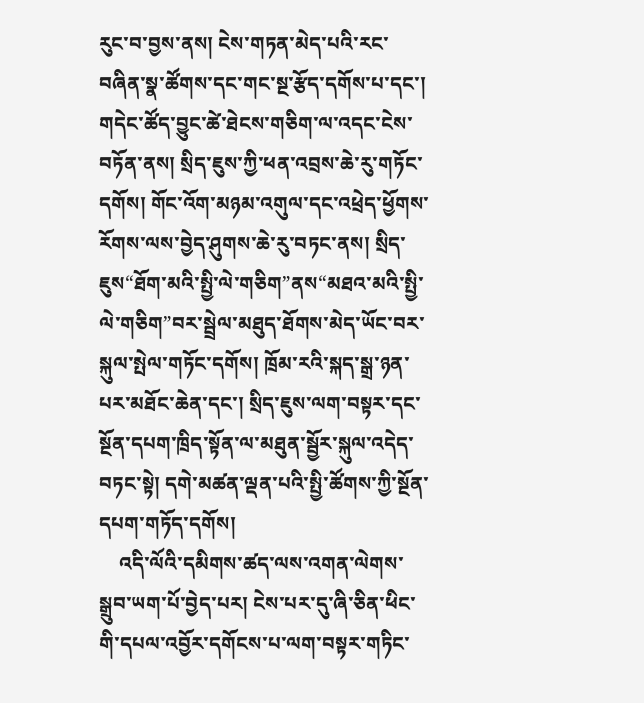རུང་བ་བྱས་ནས། ངེས་གཏན་མེད་པའི་རང་བཞིན་སྣ་ཚོགས་དང་གང་སྔ་རྩོད་དགོས་པ་དང་། གདེང་ཚོད་བྱུང་ཚེ་ཐེངས་གཅིག་ལ་འདང་ངེས་བཏོན་ནས། སྲིད་ཇུས་ཀྱི་ཕན་འབྲས་ཆེ་རུ་གཏོང་དགོས། གོང་འོག་མཉམ་འགུལ་དང་འཕྲེད་ཕྱོགས་རོགས་ལས་བྱེད་ཤུགས་ཆེ་རུ་བཏང་ནས། སྲིད་ཇུས“ཐོག་མའི་སྤྱི་ལེ་གཅིག”ནས“མཐའ་མའི་སྤྱི་ལེ་གཅིག”བར་སྦྲེལ་མཐུད་ཐོགས་མེད་ཡོང་བར་སྐུལ་སྤེལ་གཏོང་དགོས། ཁྲོམ་རའི་སྐད་སྒྲ་ཉན་པར་མཐོང་ཆེན་དང་། སྲིད་ཇུས་ལག་བསྟར་དང་སྔོན་དཔག་ཁྲིད་སྟོན་ལ་མཐུན་སྦྱོར་སྐུལ་འདེད་བཏང་སྟེ། དགེ་མཚན་ལྡན་པའི་སྤྱི་ཚོགས་ཀྱི་སྔོན་དཔག་གཏོད་དགོས།
    འདི་ལོའི་དམིགས་ཚད་ལས་འགན་ལེགས་སྒྲུབ་ཡག་པོ་བྱེད་པར། ངེས་པར་དུ་ཞི་ཅིན་ཕིང་གི་དཔལ་འབྱོར་དགོངས་པ་ལག་བསྟར་གཏིང་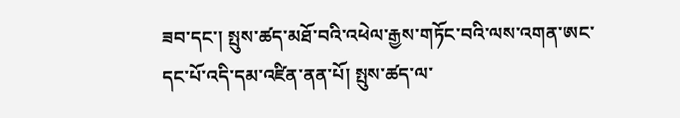ཟབ་དང་། སྤུས་ཚད་མཐོ་བའི་འཕེལ་རྒྱས་གཏོང་བའི་ལས་འགན་ཨང་དང་པོ་འདི་དམ་འཛིན་ནན་པོ། སྤུས་ཚད་ལ་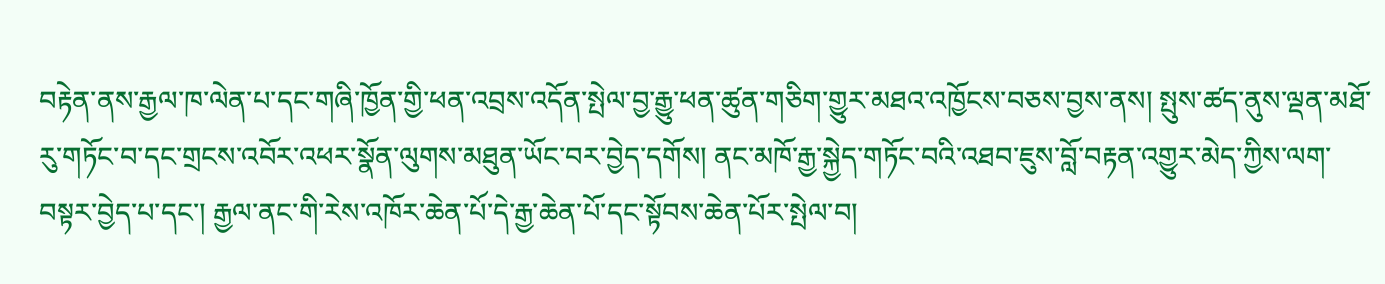བརྟེན་ནས་རྒྱལ་ཁ་ལེན་པ་དང་གཞི་ཁྱོན་གྱི་ཕན་འབྲས་འདོན་སྤེལ་བྱ་རྒྱུ་ཕན་ཚུན་གཅིག་གྱུར་མཐའ་འཁྱོངས་བཅས་བྱས་ནས། སྤུས་ཚད་ནུས་ལྡན་མཐོ་རུ་གཏོང་བ་དང་གྲངས་འབོར་འཕར་སྣོན་ལུགས་མཐུན་ཡོང་བར་བྱེད་དགོས། ནང་མཁོ་རྒྱ་སྐྱེད་གཏོང་བའི་འཐབ་ཇུས་བློ་བརྟན་འགྱུར་མེད་ཀྱིས་ལག་བསྟར་བྱེད་པ་དང་། རྒྱལ་ནང་གི་རེས་འཁོར་ཆེན་པོ་དེ་རྒྱ་ཆེན་པོ་དང་སྟོབས་ཆེན་པོར་སྤེལ་བ།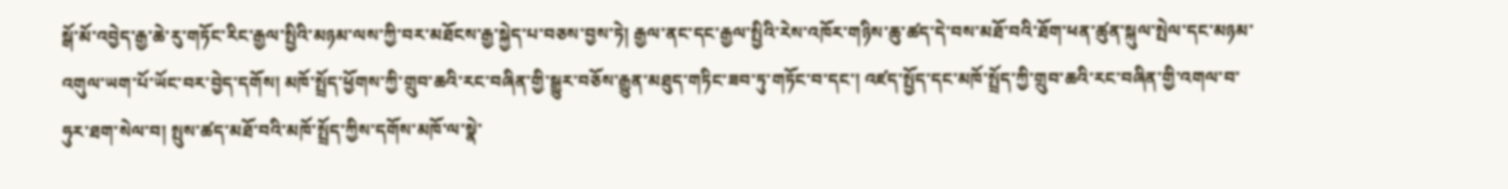སྒོ་མོ་འབྱེད་རྒྱ་ཆེ་རུ་གཏོང་རིང་རྒྱལ་སྤྱིའི་མཉམ་ལས་ཀྱི་བར་མཐོངས་རྒྱ་སྐྱེད་པ་བཅས་བྱས་ཏེ། རྒྱལ་ནང་དང་རྒྱལ་སྤྱིའི་རེས་འཁོར་གཉིས་ཆུ་ཚད་དེ་བས་མཐོ་བའི་ཐོག་ཕན་ཚུན་སྐུལ་སྤེལ་དང་མཉམ་འགུལ་ཡག་པོ་ཡོང་བར་བྱེད་དགོས། མཁོ་སྤྲོད་ཕྱོགས་ཀྱི་གྲུབ་ཆའི་རང་བཞིན་གྱི་སྒྱུར་བཅོས་རྒྱུན་མཐུད་གཏིང་ཟབ་ཏུ་གཏོང་བ་དང་། འཛད་སྤྱོད་དང་མཁོ་སྤྲོད་ཀྱི་གྲུབ་ཆའི་རང་བཞིན་གྱི་འགལ་བ་ཧུར་ཐག་སེལ་བ། སྤུས་ཚད་མཐོ་བའི་མཁོ་སྤྲོད་ཀྱིས་དགོས་མཁོ་ལ་སྣེ་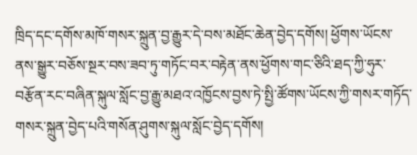ཁྲིད་དང་དགོས་མཁོ་གསར་སྐྲུན་བྱ་རྒྱུར་དེ་བས་མཐོང་ཆེན་བྱེད་དགོས། ཕྱོགས་ཡོངས་ནས་སྒྱུར་བཅོས་སྔར་བས་ཟབ་ཏུ་གཏོང་བར་བརྟེན་ནས་ཕྱོགས་གང་ཅིའི་ཐད་ཀྱི་ཧུར་བརྩོན་རང་བཞིན་སྐུལ་སློང་བྱ་རྒྱུ་མཐའ་འཁྱོངས་བྱས་ཏེ་སྤྱི་ཚོགས་ཡོངས་ཀྱི་གསར་གཏོད་གསར་སྐྲུན་བྱེད་པའི་གསོན་ཤུགས་སྐུལ་སློང་བྱེད་དགོས།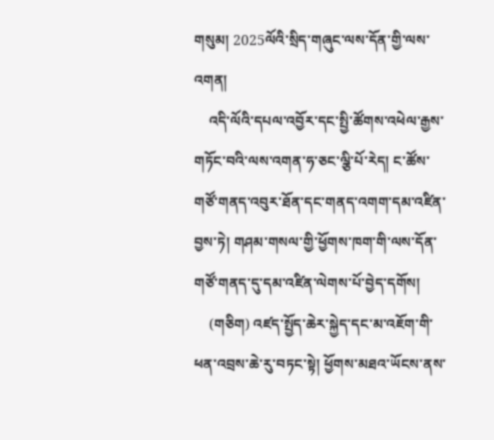གསུམ། 2025ལོའི་སྲིད་གཞུང་ལས་དོན་གྱི་ལས་འགན།
    འདི་ལོའི་དཔལ་འབྱོར་དང་སྤྱི་ཚོགས་འཕེལ་རྒྱས་གཏོང་བའི་ལས་འགན་ཧ་ཅང་ལྕི་པོ་རེད། ང་ཚོས་གཙོ་གནད་འབུར་ཐོན་དང་གནད་འགག་དམ་འཛིན་བྱས་ཏེ། གཤམ་གསལ་གྱི་ཕྱོགས་ཁག་གི་ལས་དོན་གཙོ་གནད་དུ་དམ་འཛིན་ལེགས་པོ་བྱེད་དགོས།
    (གཅིག) འཛད་སྤྱོད་ཆེར་སྐྱེད་དང་མ་འཇོག་གི་ཕན་འབྲས་ཆེ་རུ་བཏང་སྟེ། ཕྱོགས་མཐའ་ཡོངས་ནས་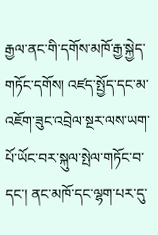རྒྱལ་ནང་གི་དགོས་མཁོ་རྒྱ་སྐྱེད་གཏོང་དགོས། འཛད་སྤྱོད་དང་མ་འཇོག་ཟུང་འབྲེལ་སྔར་ལས་ཡག་པོ་ཡོང་བར་སྐུལ་སྤེལ་གཏོང་བ་དང་། ནང་མཁོ་དང་ལྷག་པར་དུ་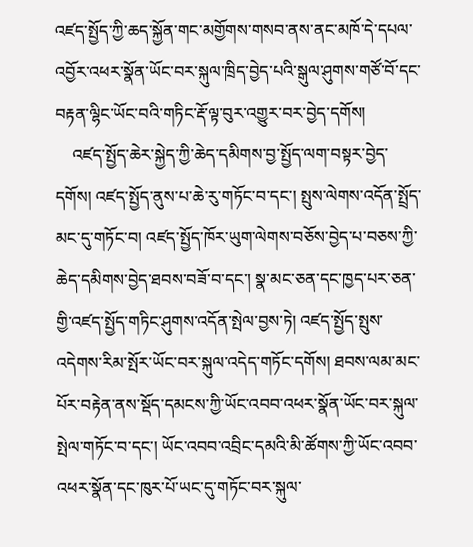འཛད་སྤྱོད་ཀྱི་ཆད་སྐྱོན་གང་མགྱོགས་གསབ་ནས་ནང་མཁོ་དེ་དཔལ་འབྱོར་འཕར་སྣོན་ཡོང་བར་སྐུལ་ཁྲིད་བྱེད་པའི་སྒུལ་ཤུགས་གཙོ་བོ་དང་བརྟན་ལྷིང་ཡོང་བའི་གཏིང་རྡོ་ལྟ་བུར་འགྱུར་བར་བྱེད་དགོས།
    འཛད་སྤྱོད་ཆེར་སྐྱེད་ཀྱི་ཆེད་དམིགས་བྱ་སྤྱོད་ལག་བསྟར་བྱེད་དགོས། འཛད་སྤྱོད་ནུས་པ་ཆེ་རུ་གཏོང་བ་དང་། སྤུས་ལེགས་འདོན་སྤྲོད་མང་དུ་གཏོང་བ། འཛད་སྤྱོད་ཁོར་ཡུག་ལེགས་བཅོས་བྱེད་པ་བཅས་ཀྱི་ཆེད་དམིགས་བྱེད་ཐབས་བཟོ་བ་དང་། སྣ་མང་ཅན་དང་ཁྱད་པར་ཅན་གྱི་འཛད་སྤྱོད་གཏིང་ཤུགས་འདོན་སྤེལ་བྱས་ཏེ། འཛད་སྤྱོད་སྤུས་འདེགས་རིམ་སྤོར་ཡོང་བར་སྐུལ་འདེད་གཏོང་དགོས། ཐབས་ལམ་མང་པོར་བརྟེན་ནས་སྡོད་དམངས་ཀྱི་ཡོང་འབབ་འཕར་སྣོན་ཡོང་བར་སྐུལ་སྤེལ་གཏོང་བ་དང་། ཡོང་འབབ་འབྲིང་དམའི་མི་ཚོགས་ཀྱི་ཡོང་འབབ་འཕར་སྣོན་དང་ཁུར་པོ་ཡང་དུ་གཏོང་བར་སྐུལ་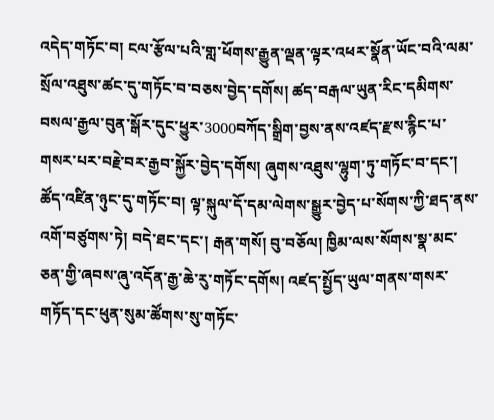འདེད་གཏོང་བ། ངལ་རྩོལ་པའི་གླ་ཕོགས་རྒྱུན་ལྡན་ལྟར་འཕར་སྣོན་ཡོང་བའི་ལམ་སྲོལ་འཐུས་ཚང་དུ་གཏོང་བ་བཅས་བྱེད་དགོས། ཚད་བརྒལ་ཡུན་རིང་དམིགས་བསལ་རྒྱལ་བུན་སྒོར་དུང་ཕྱུར་3000བཀོད་སྒྲིག་བྱས་ནས་འཛད་རྫས་རྙིང་པ་གསར་པར་བརྗེ་བར་རྒྱབ་སྐྱོར་བྱེད་དགོས། ཞུགས་འཐུས་ལྷུག་ཏུ་གཏོང་བ་དང་། ཚོད་འཛིན་ཉུང་དུ་གཏོང་བ། ལྟ་སྐུལ་དོ་དམ་ལེགས་སྒྱུར་བྱེད་པ་སོགས་ཀྱི་ཐད་ནས་འགོ་བཙུགས་ཏེ། བདེ་ཐང་དང་། རྒན་གསོ། བུ་བཅོལ། ཁྱིམ་ལས་སོགས་སྣ་མང་ཅན་གྱི་ཞབས་ཞུ་འདོན་རྒྱ་ཆེ་རུ་གཏོང་དགོས། འཛད་སྤྱོད་ཡུལ་གནས་གསར་གཏོད་དང་ཕུན་སུམ་ཚོགས་སུ་གཏོང་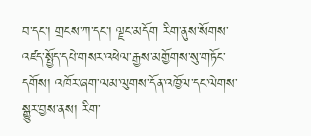བ་དང་། གྲངས་ཀ་དང་། ལྗང་མདོག རིག་ནུས་སོགས་འཛད་སྤྱོད་དཔེ་གསར་འཕེལ་རྒྱས་མགྱོགས་སུ་གཏོང་དགོས། འཁོར་ཞག་ལམ་ལུགས་དོན་འཁྱོལ་དང་ལེགས་སྒྱུར་བྱས་ནས། རིག་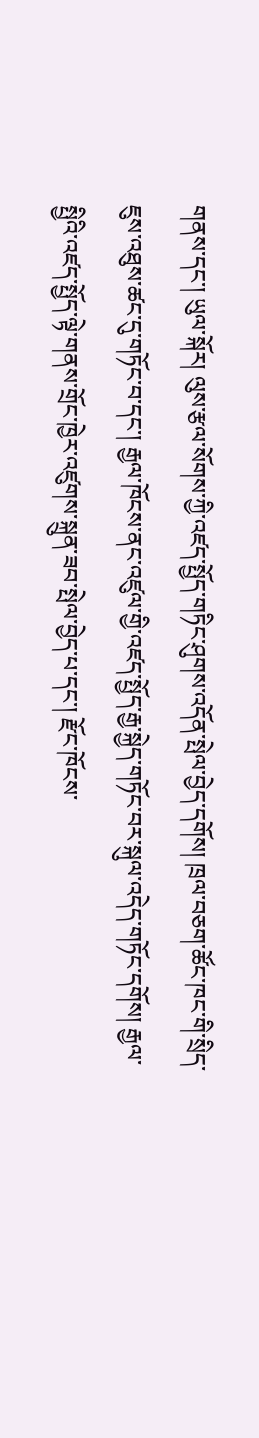གནས་དང་། ཡུལ་སྐོར། ལུས་རྩལ་སོགས་ཀྱི་འཛད་སྤྱོད་གཏིང་ཤུགས་འདོན་སྤེལ་བྱེད་དགོས། ཁྲལ་བཅག་ཚོང་ཁང་གི་སྲིད་ཇུས་འཐུས་ཚང་དུ་གཏོང་བ་དང་། རྒྱལ་ཁོངས་ནང་འཛུལ་གྱི་འཛད་སྤྱོད་རྒྱ་སྐྱེད་གཏོང་བར་སྐུལ་འདེད་གཏོང་དགོས། རྒྱལ་སྤྱིའི་འཛད་སྤྱོད་ལྟེ་གནས་གྲོང་ཁྱེར་འཛུགས་སྐྲུན་ཟབ་སྤེལ་བྱེད་པ་དང་། རྫོང་ཁོངས་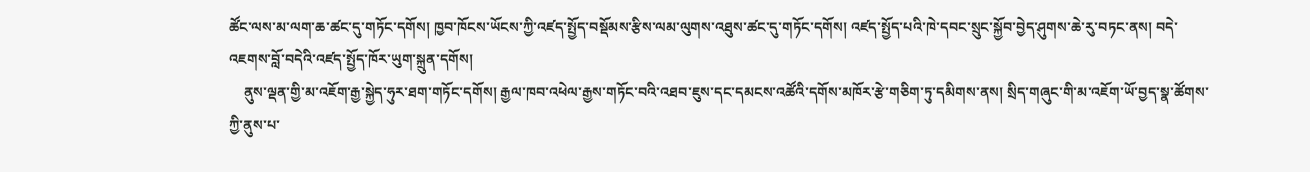ཚོང་ལས་མ་ལག་ཆ་ཚང་དུ་གཏོང་དགོས། ཁྱབ་ཁོངས་ཡོངས་ཀྱི་འཛད་སྤྱོད་བསྡོམས་རྩིས་ལམ་ལུགས་འཐུས་ཚང་དུ་གཏོང་དགོས། འཛད་སྤྱོད་པའི་ཁེ་དབང་སྲུང་སྐྱོབ་བྱེད་ཤུགས་ཆེ་རུ་བཏང་ནས། བདེ་འཇགས་བློ་བདེའི་འཛད་སྤྱོད་ཁོར་ཡུག་སྐྲུན་དགོས།
    ནུས་ལྡན་གྱི་མ་འཇོག་རྒྱ་སྐྱེད་ཧུར་ཐག་གཏོང་དགོས། རྒྱལ་ཁབ་འཕེལ་རྒྱས་གཏོང་བའི་འཐབ་ཇུས་དང་དམངས་འཚོའི་དགོས་མཁོར་རྩེ་གཅིག་ཏུ་དམིགས་ནས། སྲིད་གཞུང་གི་མ་འཇོག་ཡོ་བྱད་སྣ་ཚོགས་ཀྱི་ནུས་པ་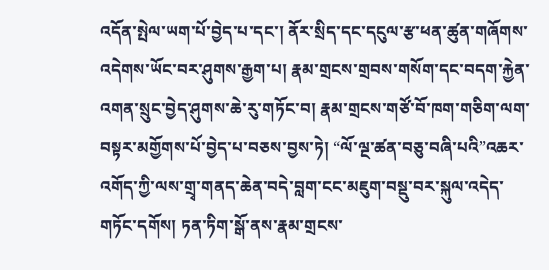འདོན་སྤེལ་ཡག་པོ་བྱེད་པ་དང་། ནོར་སྲིད་དང་དངུལ་རྩ་ཕན་ཚུན་གཞོགས་འདེགས་ཡོང་བར་ཤུགས་རྒྱག་པ། རྣམ་གྲངས་གྲབས་གསོག་དང་བདག་རྐྱེན་འགན་སྲུང་བྱེད་ཤུགས་ཆེ་རུ་གཏོང་བ། རྣམ་གྲངས་གཙོ་བོ་ཁག་གཅིག་ལག་བསྟར་མགྱོགས་པོ་བྱེད་པ་བཅས་བྱས་ཏེ། “ལོ་ལྔ་ཚན་བཅུ་བཞི་པའི”འཆར་འགོད་ཀྱི་ལས་གྲྭ་གནད་ཆེན་བདེ་བླག་ངང་མཇུག་བསྡུ་བར་སྐུལ་འདེད་གཏོང་དགོས། ཏན་ཏིག་སྒོ་ནས་རྣམ་གྲངས་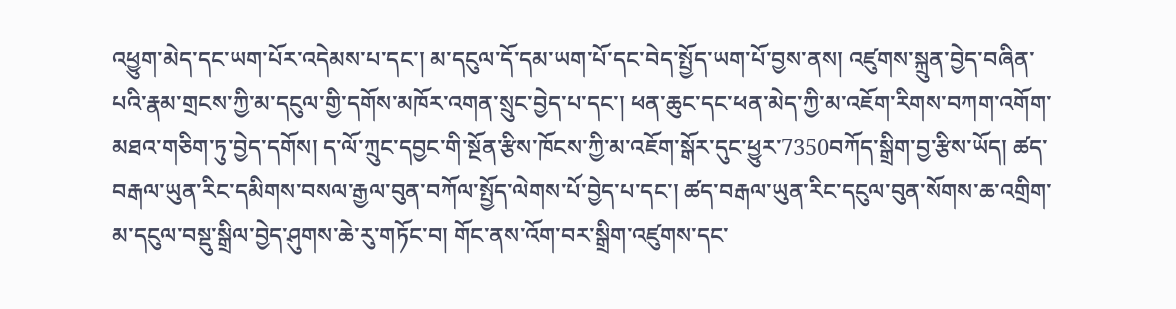འཕྱུག་མེད་དང་ཡག་པོར་འདེམས་པ་དང་། མ་དངུལ་དོ་དམ་ཡག་པོ་དང་བེད་སྤྱོད་ཡག་པོ་བྱས་ནས། འཛུགས་སྐྲུན་བྱེད་བཞིན་པའི་རྣམ་གྲངས་ཀྱི་མ་དངུལ་གྱི་དགོས་མཁོར་འགན་སྲུང་བྱེད་པ་དང་། ཕན་ཆུང་དང་ཕན་མེད་ཀྱི་མ་འཇོག་རིགས་བཀག་འགོག་མཐའ་གཅིག་ཏུ་བྱེད་དགོས། ད་ལོ་ཀྲུང་དབྱང་གི་སྔོན་རྩིས་ཁོངས་ཀྱི་མ་འཇོག་སྒོར་དུང་ཕྱུར་7350བཀོད་སྒྲིག་བྱ་རྩིས་ཡོད། ཚད་བརྒལ་ཡུན་རིང་དམིགས་བསལ་རྒྱལ་བུན་བཀོལ་སྤྱོད་ལེགས་པོ་བྱེད་པ་དང་། ཚད་བརྒལ་ཡུན་རིང་དངུལ་བུན་སོགས་ཆ་འགྲིག་མ་དངུལ་བསྡུ་སྒྲིལ་བྱེད་ཤུགས་ཆེ་རུ་གཏོང་བ། གོང་ནས་འོག་བར་སྒྲིག་འཛུགས་དང་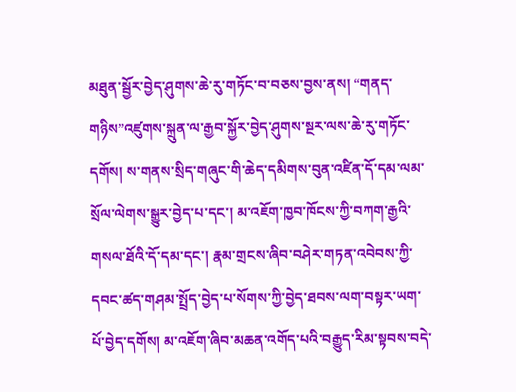མཐུན་སྦྱོར་བྱེད་ཤུགས་ཆེ་རུ་གཏོང་བ་བཅས་བྱས་ནས། “གནད་གཉིས”འཛུགས་སྐྲུན་ལ་རྒྱབ་སྐྱོར་བྱེད་ཤུགས་སྔར་ལས་ཆེ་རུ་གཏོང་དགོས། ས་གནས་སྲིད་གཞུང་གི་ཆེད་དམིགས་བུན་འཛིན་དོ་དམ་ལམ་སྲོལ་ལེགས་སྒྱུར་བྱེད་པ་དང་། མ་འཇོག་ཁྱབ་ཁོངས་ཀྱི་བཀག་རྒྱའི་གསལ་ཐོའི་དོ་དམ་དང་། རྣམ་གྲངས་ཞིབ་བཤེར་གཏན་འབེབས་ཀྱི་དབང་ཚད་གཤམ་སྤྲོད་བྱེད་པ་སོགས་ཀྱི་བྱེད་ཐབས་ལག་བསྟར་ཡག་པོ་བྱེད་དགོས། མ་འཇོག་ཞིབ་མཆན་འགོད་པའི་བརྒྱུད་རིམ་སྟབས་བདེ་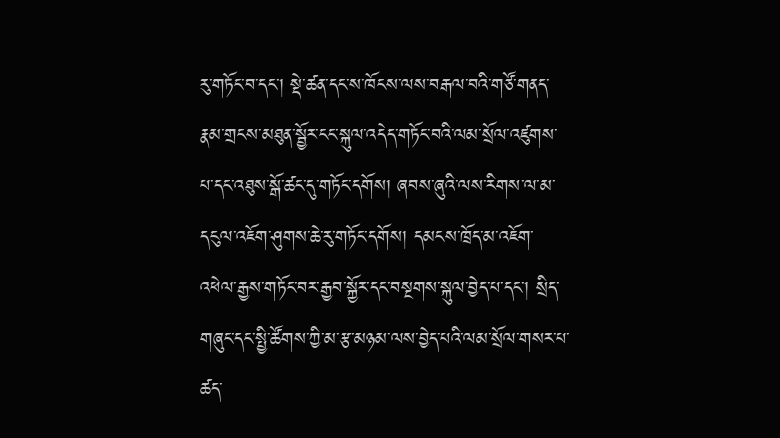རུ་གཏོང་བ་དང་། སྡེ་ཚན་དང་ས་ཁོངས་ལས་བརྒལ་བའི་གཙོ་གནད་རྣམ་གྲངས་མཐུན་སྦྱོར་ངང་སྐུལ་འདེད་གཏོང་བའི་ལམ་སྲོལ་འཛུགས་པ་དང་འཐུས་སྒོ་ཚང་དུ་གཏོང་དགོས། ཞབས་ཞུའི་ལས་རིགས་ལ་མ་དངུལ་འཇོག་ཤུགས་ཆེ་རུ་གཏོང་དགོས། དམངས་ཁྲོད་མ་འཇོག་འཕེལ་རྒྱས་གཏོང་བར་རྒྱབ་སྐྱོར་དང་བསྔགས་སྐུལ་བྱེད་པ་དང་། སྲིད་གཞུང་དང་སྤྱི་ཚོགས་ཀྱི་མ་རྩ་མཉམ་ལས་བྱེད་པའི་ལམ་སྲོལ་གསར་པ་ཚད་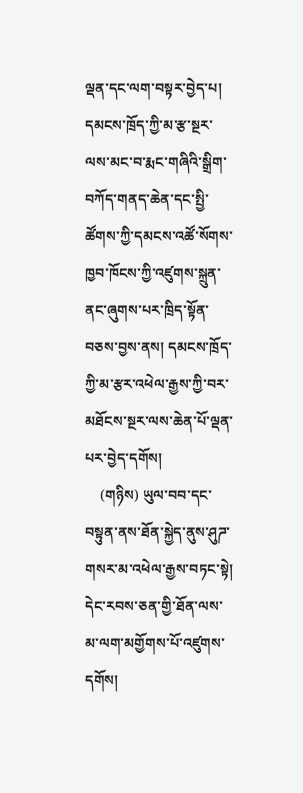ལྡན་དང་ལག་བསྟར་བྱེད་པ། དམངས་ཁྲོད་ཀྱི་མ་རྩ་སྔར་ལས་མང་བ་རྨང་གཞིའི་སྒྲིག་བཀོད་གནད་ཆེན་དང་སྤྱི་ཚོགས་ཀྱི་དམངས་འཚོ་སོགས་ཁྱབ་ཁོངས་ཀྱི་འཛུགས་སྐྲུན་ནང་ཞུགས་པར་ཁྲིད་སྟོན་བཅས་བྱས་ནས། དམངས་ཁྲོད་ཀྱི་མ་རྩར་འཕེལ་རྒྱས་ཀྱི་བར་མཐོངས་སྔར་ལས་ཆེན་པོ་ལྡན་པར་བྱེད་དགོས།
    (གཉིས) ཡུལ་བབ་དང་བསྟུན་ནས་ཐོན་སྐྱེད་ནུས་ཤུཌ་གསར་མ་འཕེལ་རྒྱས་བཏང་སྟེ། དེང་རབས་ཅན་གྱི་ཐོན་ལས་མ་ལག་མགྱོགས་པོ་འཛུགས་དགོས།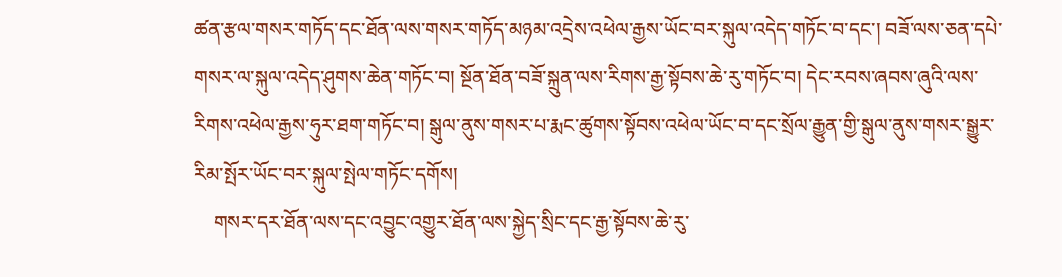ཚན་རྩལ་གསར་གཏོད་དང་ཐོན་ལས་གསར་གཏོད་མཉམ་འདྲེས་འཕེལ་རྒྱས་ཡོང་བར་སྐུལ་འདེད་གཏོང་བ་དང་། བཟོ་ལས་ཅན་དཔེ་གསར་ལ་སྐུལ་འདེད་ཤུགས་ཆེན་གཏོང་བ། སྔོན་ཐོན་བཟོ་སྐྲུན་ལས་རིགས་རྒྱ་སྟོབས་ཆེ་རུ་གཏོང་བ། དེང་རབས་ཞབས་ཞུའི་ལས་རིགས་འཕེལ་རྒྱས་ཧུར་ཐག་གཏོང་བ། སྒུལ་ནུས་གསར་པ་རྨང་ཚུགས་སྟོབས་འཕེལ་ཡོང་བ་དང་སྲོལ་རྒྱུན་གྱི་སྒུལ་ནུས་གསར་སྒྱུར་རིམ་སྤོར་ཡོང་བར་སྐུལ་སྤེལ་གཏོང་དགོས།
    གསར་དར་ཐོན་ལས་དང་འབྱུང་འགྱུར་ཐོན་ལས་སྐྱེད་སྲིང་དང་རྒྱ་སྟོབས་ཆེ་རུ་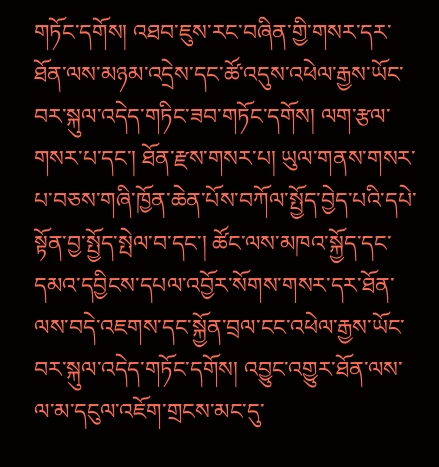གཏོང་དགོས། འཐབ་ཇུས་རང་བཞིན་གྱི་གསར་དར་ཐོན་ལས་མཉམ་འདྲེས་དང་ཚོ་འདུས་འཕེལ་རྒྱས་ཡོང་བར་སྐུལ་འདེད་གཏིང་ཟབ་གཏོང་དགོས། ལག་རྩལ་གསར་པ་དང་། ཐོན་རྫས་གསར་པ། ཡུལ་གནས་གསར་པ་བཅས་གཞི་ཁྱོན་ཆེན་པོས་བཀོལ་སྤྱོད་བྱེད་པའི་དཔེ་སྟོན་བྱ་སྤྱོད་སྤེལ་བ་དང་། ཚོང་ལས་མཁའ་སྐྱོད་དང་དམའ་དབྱིངས་དཔལ་འབྱོར་སོགས་གསར་དར་ཐོན་ལས་བདེ་འཇགས་དང་སྐྱོན་བྲལ་ངང་འཕེལ་རྒྱས་ཡོང་བར་སྐུལ་འདེད་གཏོང་དགོས། འབྱུང་འགྱུར་ཐོན་ལས་ལ་མ་དངུལ་འཇོག་གྲངས་མང་དུ་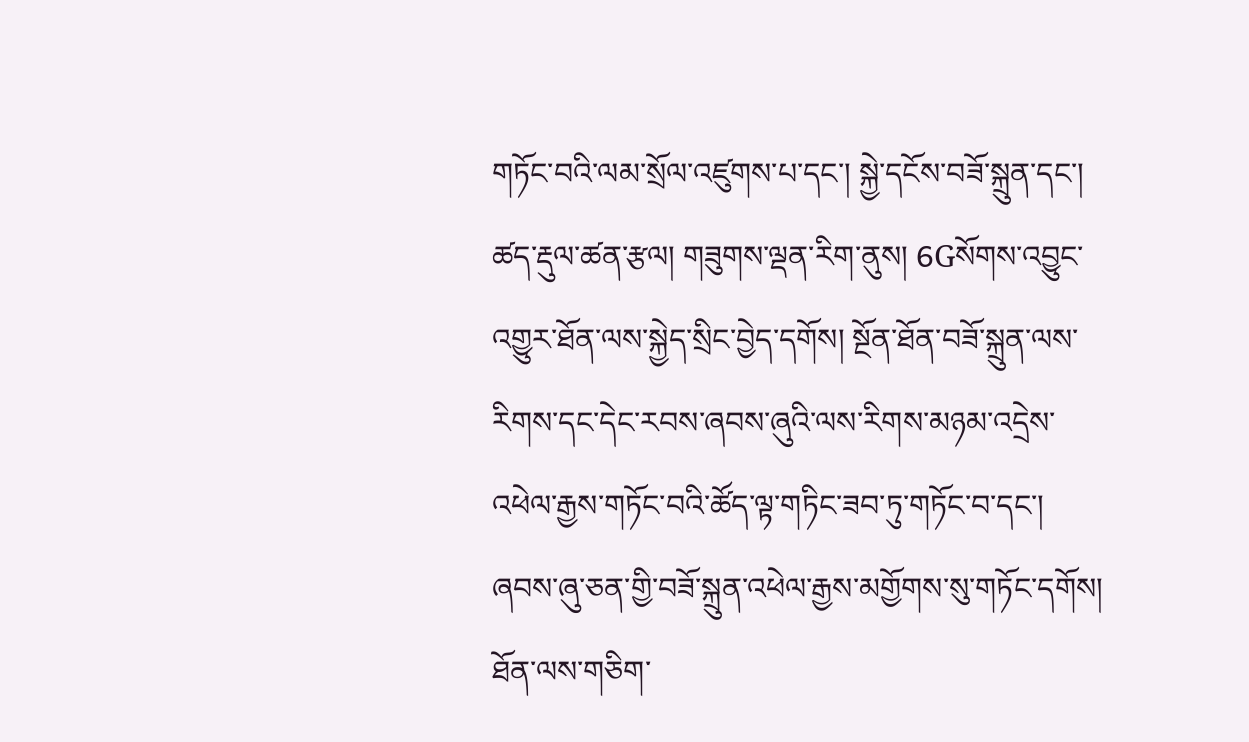གཏོང་བའི་ལམ་སྲོལ་འཛུགས་པ་དང་། སྐྱེ་དངོས་བཟོ་སྐྲུན་དང་། ཚད་རྡུལ་ཚན་རྩལ། གཟུགས་ལྡན་རིག་ནུས། 6Gསོགས་འབྱུང་འགྱུར་ཐོན་ལས་སྐྱེད་སྲིང་བྱེད་དགོས། སྔོན་ཐོན་བཟོ་སྐྲུན་ལས་རིགས་དང་དེང་རབས་ཞབས་ཞུའི་ལས་རིགས་མཉམ་འདྲེས་འཕེལ་རྒྱས་གཏོང་བའི་ཚོད་ལྟ་གཏིང་ཟབ་ཏུ་གཏོང་བ་དང་། ཞབས་ཞུ་ཅན་གྱི་བཟོ་སྐྲུན་འཕེལ་རྒྱས་མགྱོགས་སུ་གཏོང་དགོས། ཐོན་ལས་གཅིག་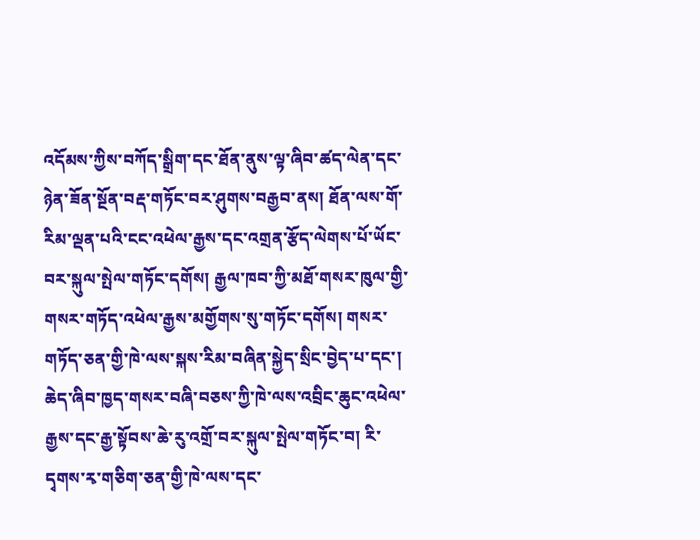འདོམས་ཀྱིས་བཀོད་སྒྲིག་དང་ཐོན་ནུས་ལྟ་ཞིབ་ཚད་ལེན་དང་ཉེན་ཟོན་སྔོན་བརྡ་གཏོང་བར་ཤུགས་བརྒྱབ་ནས། ཐོན་ལས་གོ་རིམ་ལྡན་པའི་ངང་འཕེལ་རྒྱས་དང་འགྲན་རྩོད་ལེགས་པོ་ཡོང་བར་སྐུལ་སྤེལ་གཏོང་དགོས། རྒྱལ་ཁབ་ཀྱི་མཐོ་གསར་ཁུལ་གྱི་གསར་གཏོད་འཕེལ་རྒྱས་མགྱོགས་སུ་གཏོང་དགོས། གསར་གཏོད་ཅན་གྱི་ཁེ་ལས་སྐས་རིམ་བཞིན་སྐྱེད་སྲིང་བྱེད་པ་དང་། ཆེད་ཞིབ་ཁྱད་གསར་བཞི་བཅས་ཀྱི་ཁེ་ལས་འབྲིང་ཆུང་འཕེལ་རྒྱས་དང་རྒྱ་སྟོབས་ཆེ་རུ་འགྲོ་བར་སྐུལ་སྤེལ་གཏོང་བ། རི་དྭགས་རྭ་གཅིག་ཅན་གྱི་ཁེ་ལས་དང་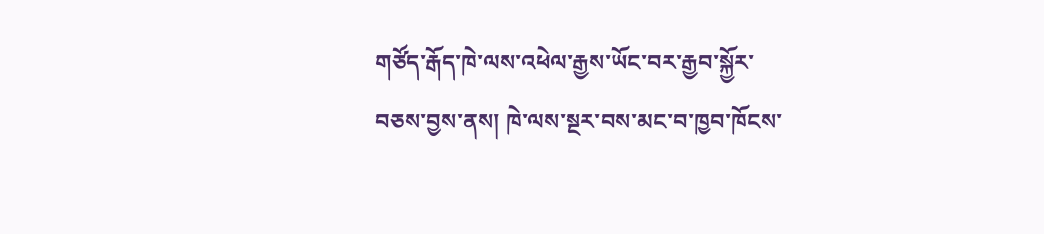གཙོད་རྒོད་ཁེ་ལས་འཕེལ་རྒྱས་ཡོང་བར་རྒྱབ་སྐྱོར་བཅས་བྱས་ནས། ཁེ་ལས་སྔར་བས་མང་བ་ཁྱབ་ཁོངས་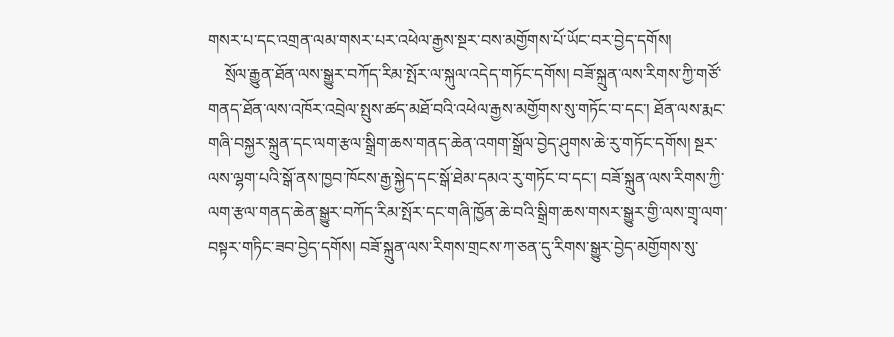གསར་པ་དང་འགྲན་ལམ་གསར་པར་འཕེལ་རྒྱས་སྔར་བས་མགྱོགས་པོ་ཡོང་བར་བྱེད་དགོས།
    སྲོལ་རྒྱུན་ཐོན་ལས་སྒྱུར་བཀོད་རིམ་སྤོར་ལ་སྐུལ་འདེད་གཏོང་དགོས། བཟོ་སྐྲུན་ལས་རིགས་ཀྱི་གཙོ་གནད་ཐོན་ལས་འཁོར་འབྲེལ་སྤུས་ཚད་མཐོ་བའི་འཕེལ་རྒྱས་མགྱོགས་སུ་གཏོང་བ་དང་། ཐོན་ལས་རྨང་གཞི་བསྐྱར་སྐྲུན་དང་ལག་རྩལ་སྒྲིག་ཆས་གནད་ཆེན་འགག་སྒྲོལ་བྱེད་ཤུགས་ཆེ་རུ་གཏོང་དགོས། སྔར་ལས་ལྷག་པའི་སྒོ་ནས་ཁྱབ་ཁོངས་རྒྱ་སྐྱེད་དང་སྒོ་ཐེམ་དམའ་རུ་གཏོང་བ་དང་། བཟོ་སྐྲུན་ལས་རིགས་ཀྱི་ལག་རྩལ་གནད་ཆེན་སྒྱུར་བཀོད་རིམ་སྤོར་དང་གཞི་ཁྱོན་ཆེ་བའི་སྒྲིག་ཆས་གསར་སྒྱུར་གྱི་ལས་གྲྭ་ལག་བསྟར་གཏིང་ཟབ་བྱེད་དགོས། བཟོ་སྐྲུན་ལས་རིགས་གྲངས་ཀ་ཅན་དུ་རིགས་སྒྱུར་བྱེད་མགྱོགས་སུ་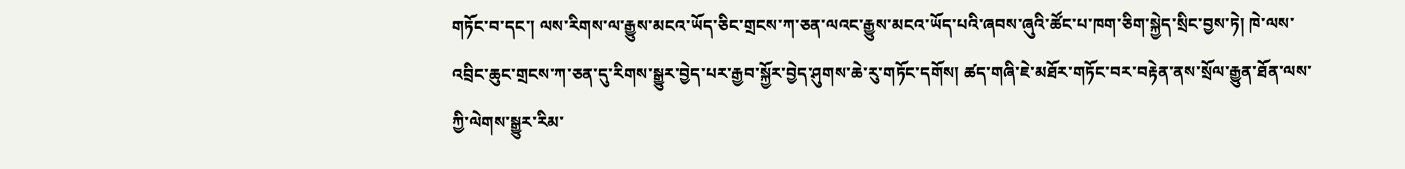གཏོང་བ་དང་། ལས་རིགས་ལ་རྒྱུས་མངའ་ཡོད་ཅིང་གྲངས་ཀ་ཅན་ལའང་རྒྱུས་མངའ་ཡོད་པའི་ཞབས་ཞུའི་ཚོང་པ་ཁག་ཅིག་སྐྱེད་སྲིང་བྱས་ཏེ། ཁེ་ལས་འབྲིང་ཆུང་གྲངས་ཀ་ཅན་དུ་རིགས་སྒྱུར་བྱེད་པར་རྒྱབ་སྐྱོར་བྱེད་ཤུགས་ཆེ་རུ་གཏོང་དགོས། ཚད་གཞི་ཇེ་མཐོར་གཏོང་བར་བརྟེན་ནས་སྲོལ་རྒྱུན་ཐོན་ལས་ཀྱི་ལེགས་སྒྱུར་རིམ་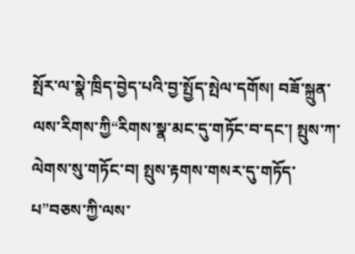སྤོར་ལ་སྣེ་ཁྲིད་བྱེད་པའི་བྱ་སྤྱོད་སྤེལ་དགོས། བཟོ་སྐྲུན་ལས་རིགས་ཀྱི“རིགས་སྣ་མང་དུ་གཏོང་བ་དང་། སྤུས་ཀ་ལེགས་སུ་གཏོང་བ། སྤུས་རྟགས་གསར་དུ་གཏོད་པ”བཅས་ཀྱི་ལས་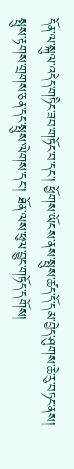དོན་ལ་སྐུལ་འདེད་གཏིང་ཟབ་གཏོང་བ་དང་། ཕྱོགས་ཡོངས་ནས་སྤུས་ཚད་དོ་དམ་བྱེད་ཤུགས་ཆེ་རུ་བཏང་ནས། སྤུས་རྟགས་གྲགས་ཅན་དང་སྤུས་ལེགས་དང་། ཐོན་ལས་ཕུལ་བྱུང་གཏོད་དགོས།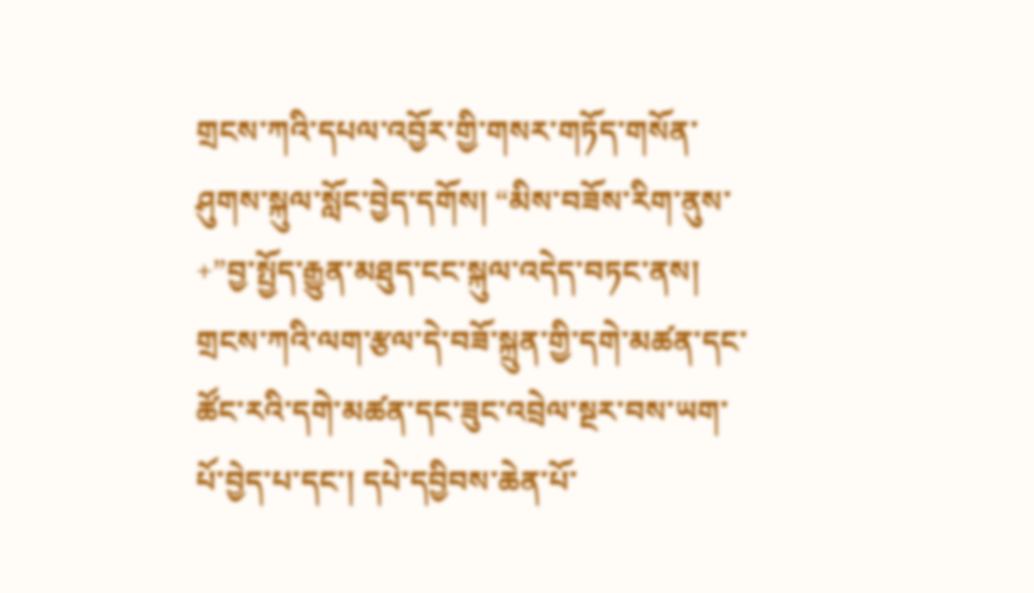གྲངས་ཀའི་དཔལ་འབྱོར་གྱི་གསར་གཏོད་གསོན་ཤུགས་སྐུལ་སློང་བྱེད་དགོས། “མིས་བཟོས་རིག་ནུས་+”བྱ་སྤྱོད་རྒྱུན་མཐུད་ངང་སྐུལ་འདེད་བཏང་ནས། གྲངས་ཀའི་ལག་རྩལ་དེ་བཟོ་སྐྲུན་གྱི་དགེ་མཚན་དང་ཚོང་རའི་དགེ་མཚན་དང་ཟུང་འབྲེལ་སྔར་བས་ཡག་པོ་བྱེད་པ་དང་། དཔེ་དབྱིབས་ཆེན་པོ་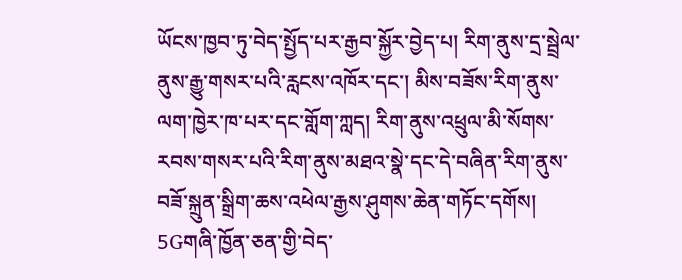ཡོངས་ཁྱབ་ཏུ་བེད་སྤྱོད་པར་རྒྱབ་སྐྱོར་བྱེད་པ། རིག་ནུས་དྲ་སྦྲེལ་ནུས་རྒྱུ་གསར་པའི་རླངས་འཁོར་དང་། མིས་བཟོས་རིག་ནུས་ལག་ཁྱེར་ཁ་པར་དང་གློག་ཀླད། རིག་ནུས་འཕྲུལ་མི་སོགས་རབས་གསར་པའི་རིག་ནུས་མཐའ་སྣེ་དང་དེ་བཞིན་རིག་ནུས་བཟོ་སྐྲུན་སྒྲིག་ཆས་འཕེལ་རྒྱས་ཤུགས་ཆེན་གཏོང་དགོས། 5Gགཞི་ཁྱོན་ཅན་གྱི་བེད་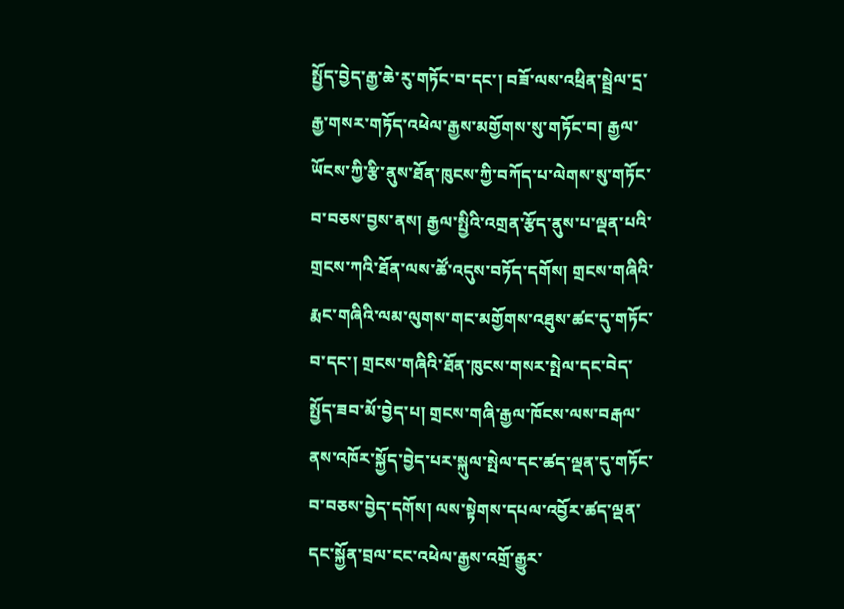སྤྱོད་བྱེད་རྒྱ་ཆེ་རུ་གཏོང་བ་དང་། བཟོ་ལས་འཕྲིན་སྦྲེལ་དྲ་རྒྱ་གསར་གཏོད་འཕེལ་རྒྱས་མགྱོགས་སུ་གཏོང་བ། རྒྱལ་ཡོངས་ཀྱི་རྩི་ནུས་ཐོན་ཁུངས་ཀྱི་བཀོད་པ་ལེགས་སུ་གཏོང་བ་བཅས་བྱས་ནས། རྒྱལ་སྤྱིའི་འགྲན་རྩོད་ནུས་པ་ལྡན་པའི་གྲངས་ཀའི་ཐོན་ལས་ཚོ་འདུས་བཏོད་དགོས། གྲངས་གཞིའི་རྨང་གཞིའི་ལམ་ལུགས་གང་མགྱོགས་འཐུས་ཚང་དུ་གཏོང་བ་དང་། གྲངས་གཞིའི་ཐོན་ཁུངས་གསར་སྤེལ་དང་བེད་སྤྱོད་ཟབ་མོ་བྱེད་པ། གྲངས་གཞི་རྒྱལ་ཁོངས་ལས་བརྒལ་ནས་འཁོར་སྐྱོད་བྱེད་པར་སྐུལ་སྤེལ་དང་ཚད་ལྡན་དུ་གཏོང་བ་བཅས་བྱེད་དགོས། ལས་སྟེགས་དཔལ་འབྱོར་ཚད་ལྡན་དང་སྐྱོན་བྲལ་ངང་འཕེལ་རྒྱས་འགྲོ་རྒྱུར་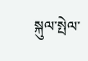སྐུལ་སྤེལ་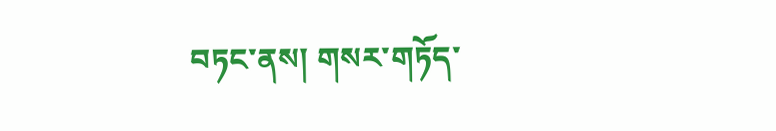བཏང་ནས། གསར་གཏོད་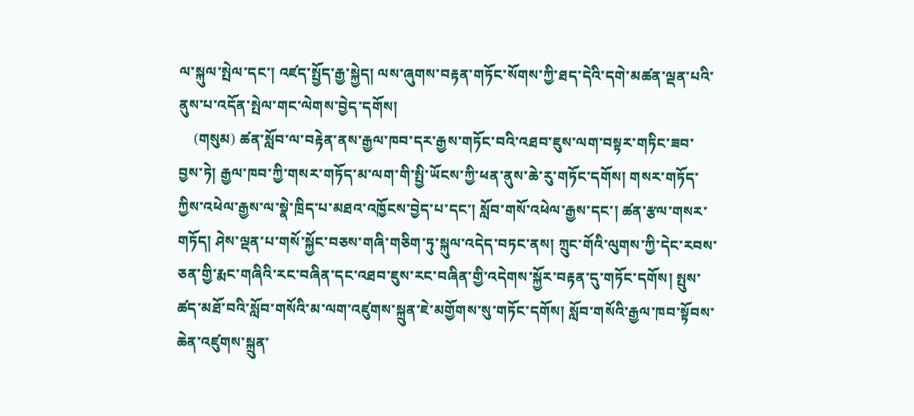ལ་སྐུལ་སྤེལ་དང་། འཛད་སྤྱོད་རྒྱ་སྐྱེད། ལས་ཞུགས་བརྟན་གཏོང་སོགས་ཀྱི་ཐད་དེའི་དགེ་མཚན་ལྡན་པའི་ནུས་པ་འདོན་སྤེལ་གང་ལེགས་བྱེད་དགོས།
    (གསུམ) ཚན་སློབ་ལ་བརྟེན་ནས་རྒྱལ་ཁབ་དར་རྒྱས་གཏོང་བའི་འཐབ་ཇུས་ལག་བསྟར་གཏིང་ཟབ་བྱས་ཏེ། རྒྱལ་ཁབ་ཀྱི་གསར་གཏོད་མ་ལག་གི་སྤྱི་ཡོངས་ཀྱི་ཕན་ནུས་ཆེ་རུ་གཏོང་དགོས། གསར་གཏོད་ཀྱིས་འཕེལ་རྒྱས་ལ་སྣེ་ཁྲིད་པ་མཐའ་འཁྱོངས་བྱེད་པ་དང་། སློབ་གསོ་འཕེལ་རྒྱས་དང་། ཚན་རྩལ་གསར་གཏོད། ཤེས་ལྡན་པ་གསོ་སྐྱོང་བཅས་གཞི་གཅིག་ཏུ་སྐུལ་འདེད་བཏང་ནས། ཀྲུང་གོའི་ལུགས་ཀྱི་དེང་རབས་ཅན་གྱི་རྨང་གཞིའི་རང་བཞིན་དང་འཐབ་ཇུས་རང་བཞིན་གྱི་འདེགས་སྐྱོར་བརྟན་དུ་གཏོང་དགོས། སྤུས་ཚད་མཐོ་བའི་སློབ་གསོའི་མ་ལག་འཛུགས་སྐྲུན་ཇེ་མགྱོགས་སུ་གཏོང་དགོས། སློབ་གསོའི་རྒྱལ་ཁབ་སྟོབས་ཆེན་འཛུགས་སྐྲུན་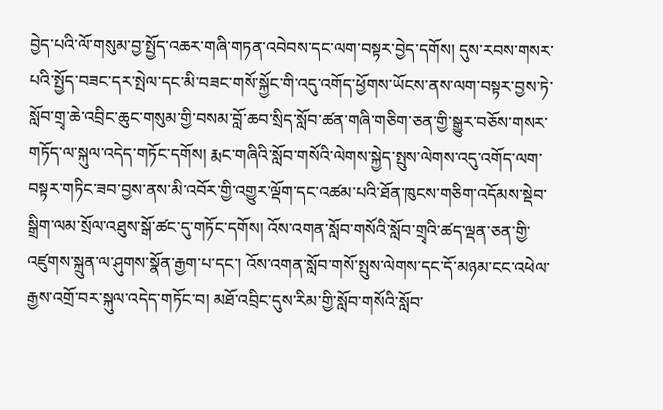བྱེད་པའི་ལོ་གསུམ་བྱ་སྤྱོད་འཆར་གཞི་གཏན་འབེབས་དང་ལག་བསྟར་བྱེད་དགོས། དུས་རབས་གསར་པའི་སྤྱོད་བཟང་དར་སྤེལ་དང་མི་བཟང་གསོ་སྐྱོང་གི་འདུ་འགོད་ཕྱོགས་ཡོངས་ནས་ལག་བསྟར་བྱས་ཏེ་སློབ་གྲྭ་ཆེ་འབྲིང་ཆུང་གསུམ་གྱི་བསམ་བློ་ཆབ་སྲིད་སློབ་ཚན་གཞི་གཅིག་ཅན་གྱི་སྒྱུར་བཅོས་གསར་གཏོད་ལ་སྐུལ་འདེད་གཏོང་དགོས། རྨང་གཞིའི་སློབ་གསོའི་ལེགས་སྐྱེད་སྤུས་ལེགས་འདུ་འགོད་ལག་བསྟར་གཏིང་ཟབ་བྱས་ནས་མི་འབོར་གྱི་འགྱུར་ལྡོག་དང་འཚམ་པའི་ཐོན་ཁུངས་གཅིག་འདོམས་སྡེབ་སྒྲིག་ལམ་སྲོལ་འཐུས་སྒོ་ཚང་དུ་གཏོང་དགོས། འོས་འགན་སློབ་གསོའི་སློབ་གྲྭའི་ཚད་ལྡན་ཅན་གྱི་འཛུགས་སྐྲུན་ལ་ཤུགས་སྣོན་རྒྱག་པ་དང་། འོས་འགན་སློབ་གསོ་སྤུས་ལེགས་དང་དོ་མཉམ་ངང་འཕེལ་རྒྱས་འགྲོ་བར་སྐུལ་འདེད་གཏོང་བ། མཐོ་འབྲིང་དུས་རིམ་གྱི་སློབ་གསོའི་སློབ་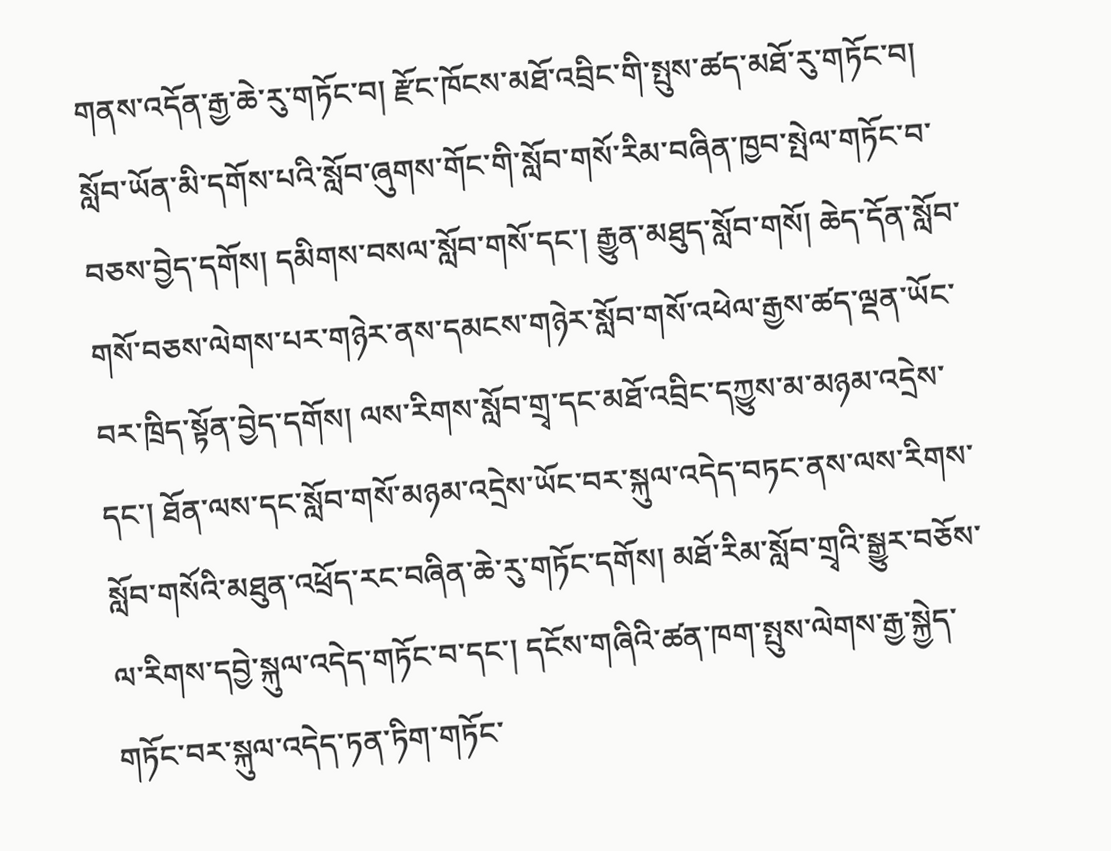གནས་འདོན་རྒྱ་ཆེ་རུ་གཏོང་བ། རྫོང་ཁོངས་མཐོ་འབྲིང་གི་སྤུས་ཚད་མཐོ་རུ་གཏོང་བ། སློབ་ཡོན་མི་དགོས་པའི་སློབ་ཞུགས་གོང་གི་སློབ་གསོ་རིམ་བཞིན་ཁྱབ་སྤེལ་གཏོང་བ་བཅས་བྱེད་དགོས། དམིགས་བསལ་སློབ་གསོ་དང་། རྒྱུན་མཐུད་སློབ་གསོ། ཆེད་དོན་སློབ་གསོ་བཅས་ལེགས་པར་གཉེར་ནས་དམངས་གཉེར་སློབ་གསོ་འཕེལ་རྒྱས་ཚད་ལྡན་ཡོང་བར་ཁྲིད་སྟོན་བྱེད་དགོས། ལས་རིགས་སློབ་གྲྭ་དང་མཐོ་འབྲིང་དཀྱུས་མ་མཉམ་འདྲེས་དང་། ཐོན་ལས་དང་སློབ་གསོ་མཉམ་འདྲེས་ཡོང་བར་སྐུལ་འདེད་བཏང་ནས་ལས་རིགས་སློབ་གསོའི་མཐུན་འཕྲོད་རང་བཞིན་ཆེ་རུ་གཏོང་དགོས། མཐོ་རིམ་སློབ་གྲྭའི་སྒྱུར་བཅོས་ལ་རིགས་དབྱེ་སྐུལ་འདེད་གཏོང་བ་དང་། དངོས་གཞིའི་ཚན་ཁག་སྤུས་ལེགས་རྒྱ་སྐྱེད་གཏོང་བར་སྐུལ་འདེད་ཏན་ཏིག་གཏོང་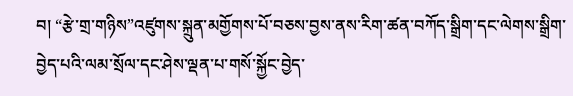བ། “རྩེ་གྲ་གཉིས”འཛུགས་སྐྲུན་མགྱོགས་པོ་བཅས་བྱས་ནས་རིག་ཚན་བཀོད་སྒྲིག་དང་ལེགས་སྒྲིག་བྱེད་པའི་ལམ་སྲོལ་དང་ཤེས་ལྡན་པ་གསོ་སྐྱོང་བྱེད་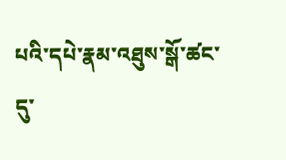པའི་དཔེ་རྣམ་འཐུས་སྒོ་ཚང་དུ་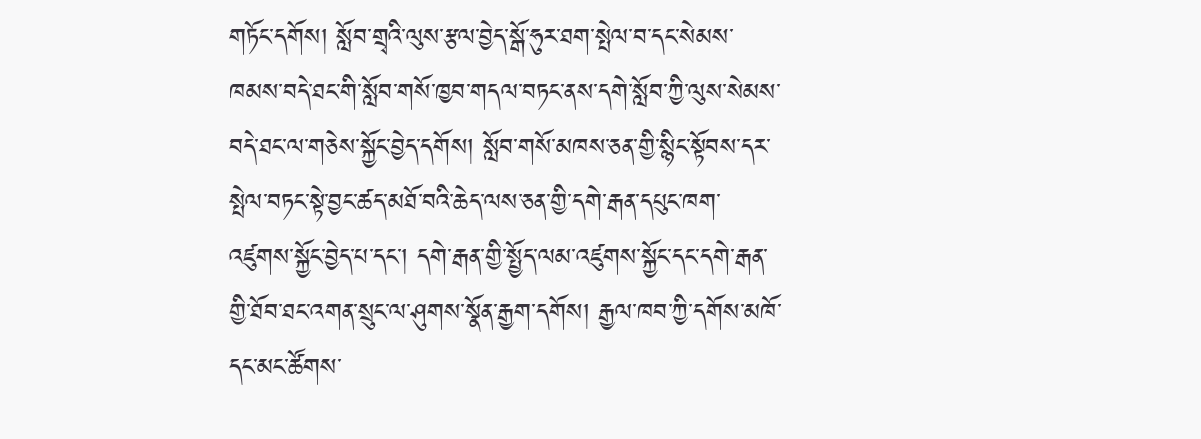གཏོང་དགོས། སློབ་གྲྭའི་ལུས་རྩལ་བྱེད་སྒོ་ཧུར་ཐག་སྤེལ་བ་དང་སེམས་ཁམས་བདེ་ཐང་གི་སློབ་གསོ་ཁྱབ་གདལ་བཏང་ནས་དགེ་སློབ་ཀྱི་ལུས་སེམས་བདེ་ཐང་ལ་གཅེས་སྐྱོང་བྱེད་དགོས། སློབ་གསོ་མཁས་ཅན་གྱི་སྙིང་སྟོབས་དར་སྤེལ་བཏང་སྟེ་བྱང་ཚད་མཐོ་བའི་ཆེད་ལས་ཅན་གྱི་དགེ་རྒན་དཔུང་ཁག་འཛུགས་སྐྱོང་བྱེད་པ་དང་། དགེ་རྒན་གྱི་སྤྱོད་ལམ་འཛུགས་སྐྱོང་དང་དགེ་རྒན་གྱི་ཐོབ་ཐང་འགན་སྲུང་ལ་ཤུགས་སྣོན་རྒྱག་དགོས། རྒྱལ་ཁབ་ཀྱི་དགོས་མཁོ་དང་མང་ཚོགས་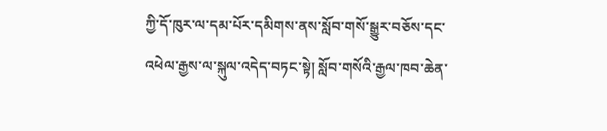ཀྱི་དོ་ཁུར་ལ་དམ་པོར་དམིགས་ནས་སློབ་གསོ་སྒྱུར་བཅོས་དང་འཕེལ་རྒྱས་ལ་སྐུལ་འདེད་བཏང་སྟེ། སློབ་གསོའི་རྒྱལ་ཁབ་ཆེན་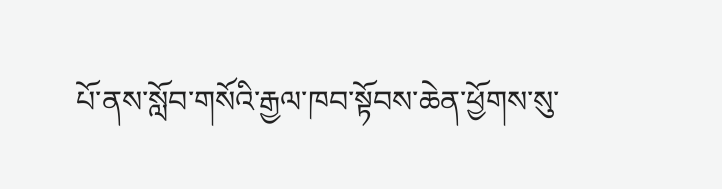པོ་ནས་སློབ་གསོའི་རྒྱལ་ཁབ་སྟོབས་ཆེན་ཕྱོགས་སུ་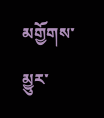མགྱོགས་མྱུར་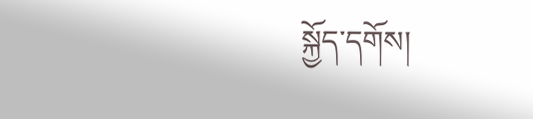སྐྱོད་དགོས།